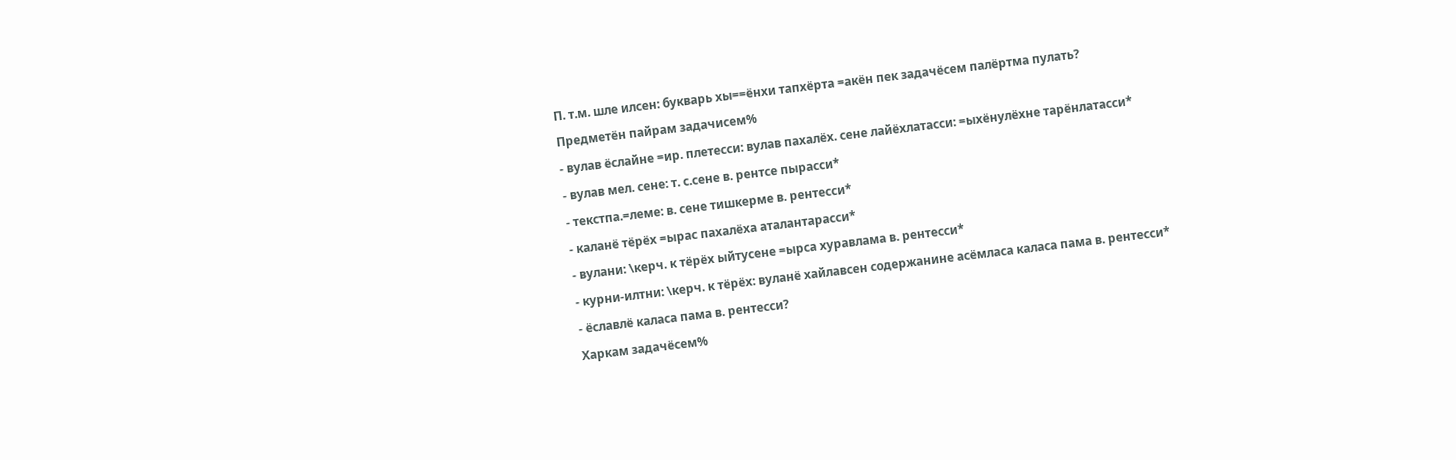П. т.м. шле илсен: букварь хы==ёнхи тапхёрта =акён пек задачёсем палёртма пулать?
Предметён пайрам задачисем%
- вулав ёслайне =ир. плетесси: вулав пахалёх. сене лайёхлатасси: =ыхёнулёхне тарёнлатасси*
- вулав мел. сене: т. с.сене в. рентсе пырасси*
- текстпа.=леме: в. сене тишкерме в. рентесси*
- каланё тёрёх =ырас пахалёха аталантарасси*
- вулани: \керч. к тёрёх ыйтусене =ырса хуравлама в. рентесси*
- курни-илтни: \керч. к тёрёх: вуланё хайлавсен содержанине асёмласа каласа пама в. рентесси*
- ёславлё каласа пама в. рентесси?
Харкам задачёсем%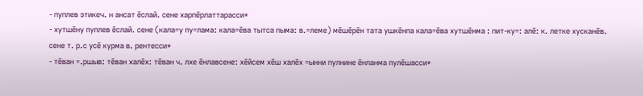- пуплев этикеч. н ансат ёслай. сене харпёрлаттарасси*
- хутшёну пуплев ёслай. сене (кала=у пу=лама: кала=ёва тытса пыма: в.=леме) мёшёрён тата ушкёнпа кала=ёва хутшёнма : пит-ку=: алё: к. летке хусканёв. сене т. р.с усё курма в. рентесси*
- тёван =.ршыв: тёван халёх: тёван ч. лхе ёнлавсене: хёйсем хёш халёх =ынни пулнине ёнланма пулёшасси*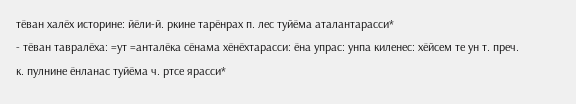тёван халёх историне: йёли-й. ркине тарёнрах п. лес туйёма аталантарасси*
- тёван тавралёха: =ут =анталёка сёнама хёнёхтарасси: ёна упрас: унпа киленес: хёйсем те ун т. преч. к. пулнине ёнланас туйёма ч. ртсе ярасси*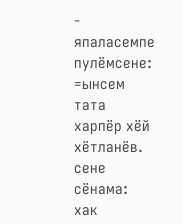- япаласемпе пулёмсене: =ынсем тата харпёр хёй хётланёв. сене сёнама: хак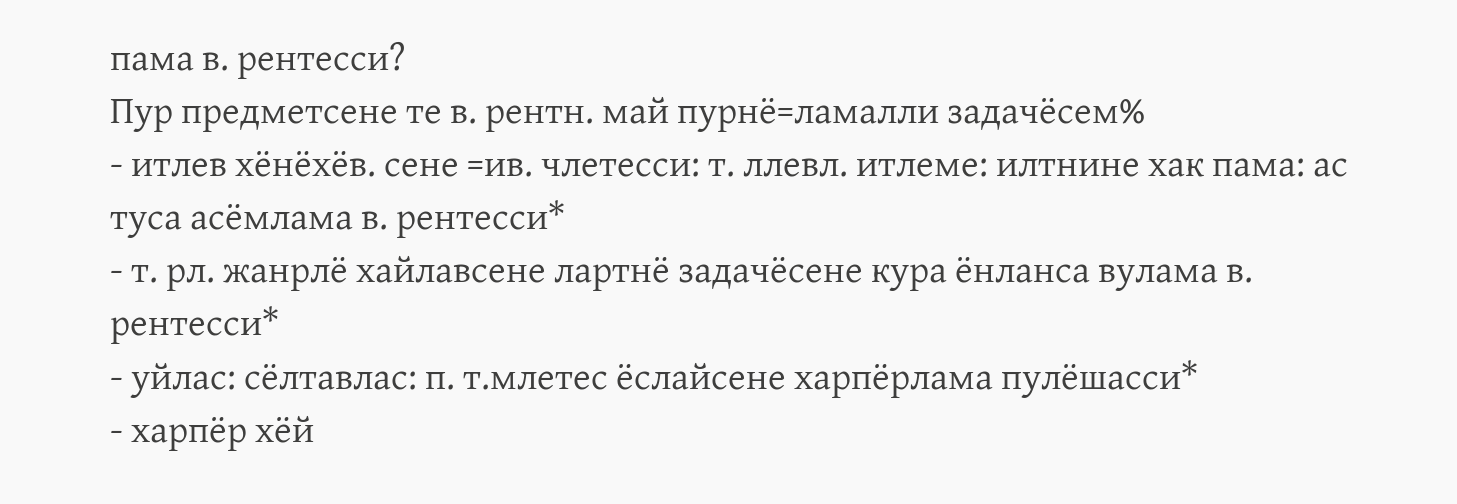пама в. рентесси?
Пур предметсене те в. рентн. май пурнё=ламалли задачёсем%
- итлев хёнёхёв. сене =ив. члетесси: т. ллевл. итлеме: илтнине хак пама: ас туса асёмлама в. рентесси*
- т. рл. жанрлё хайлавсене лартнё задачёсене кура ёнланса вулама в. рентесси*
- уйлас: сёлтавлас: п. т.млетес ёслайсене харпёрлама пулёшасси*
- харпёр хёй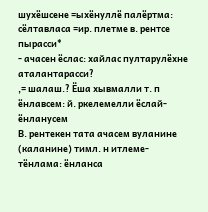шухёшсене =ыхёнуллё палёртма: сёлтавласа =ир. плетме в. рентсе пырасси*
- ачасен ёслас: хайлас пултарулёхне аталантарасси?
,= шалаш.? Ёша хывмалли т. п ёнлавсем: й. ркелемелли ёслай-ёнланусем
В. рентекен тата ачасем вуланине (каланине) тимл. н итлеме-тёнлама: ёнланса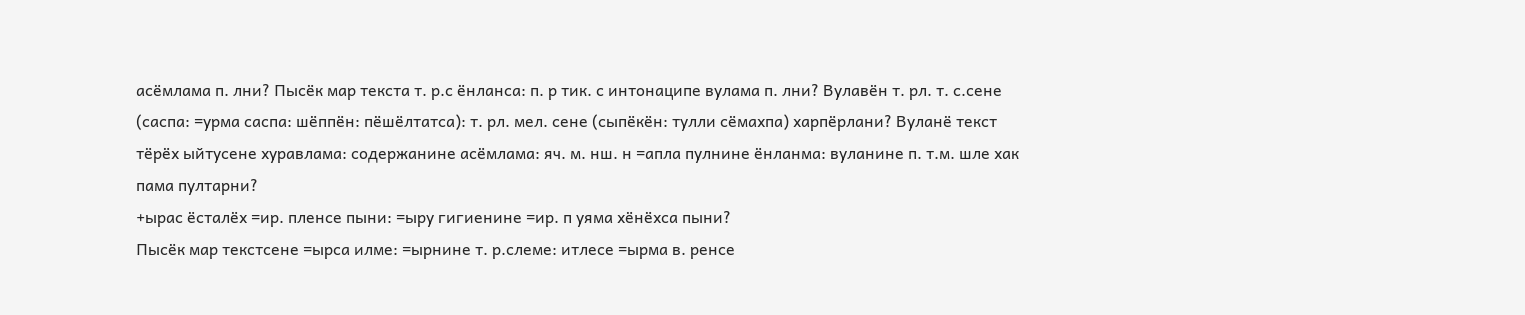асёмлама п. лни? Пысёк мар текста т. р.с ёнланса: п. р тик. с интонаципе вулама п. лни? Вулавён т. рл. т. с.сене (саспа: =урма саспа: шёппён: пёшёлтатса): т. рл. мел. сене (сыпёкён: тулли сёмахпа) харпёрлани? Вуланё текст тёрёх ыйтусене хуравлама: содержанине асёмлама: яч. м. нш. н =апла пулнине ёнланма: вуланине п. т.м. шле хак пама пултарни?
+ырас ёсталёх =ир. пленсе пыни: =ыру гигиенине =ир. п уяма хёнёхса пыни?
Пысёк мар текстсене =ырса илме: =ырнине т. р.слеме: итлесе =ырма в. ренсе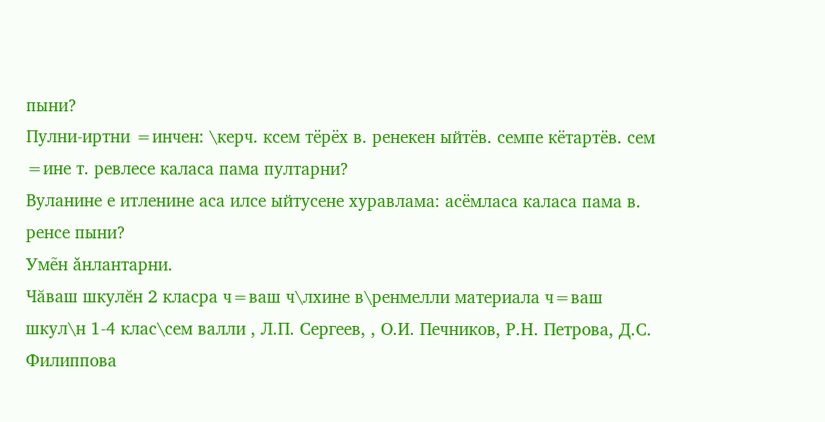пыни?
Пулни-иртни =инчен: \керч. ксем тёрёх в. ренекен ыйтёв. семпе кётартёв. сем =ине т. ревлесе каласа пама пултарни?
Вуланине е итленине аса илсе ыйтусене хуравлама: асёмласа каласа пама в. ренсе пыни?
Умẽн ǎнлантарни.
Чăваш шкулĕн 2 класра ч=ваш ч\лхине в\ренмелли материала ч=ваш шкул\н 1-4 клас\сем валли , Л.П. Сергеев, , О.И. Печников, Р.Н. Петрова, Д.С. Филиппова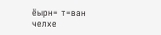ёырн= т=ван челхе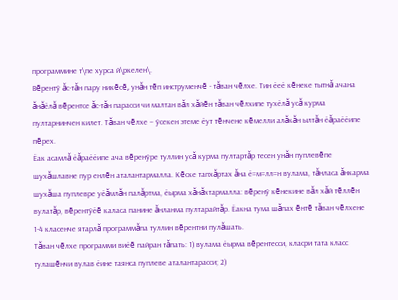программине т\пе хурса й\ркелен\.
Вẽрентў ǎс-тǎн пару никẽсẽ, унǎн тẽп инструменчẽ - тǎван чẽлхе. Тин ёеё кẽнеке тытнǎ ачана ǎнǎёлǎ вẽрентсе ǎс-тǎн парасси чи малтан вǎл хǎйẽн тǎван чẽлхипе тухёлǎ усǎ курма пултарнинчен килет. Тǎван чẽлхе – ўсекен этеме ёут тẽнчене кẽмелли алǎкǎн ылтǎн ёǎраёёипе пẽрех.
Ёак асамлǎ ёǎраёёипе ача вẽренўре туллин усǎ курма пултартǎр тесен унǎн пуплевẽпе шухǎшлавне пур енлẽн аталантармалла. Кẽске тапхǎртах ǎна ё=м=лл=н вулама, тǎнласа ǎнкарма шухǎша пуплевре уёǎмлǎн палǎртма, ёырма хǎнǎхтармалла: вẽренў кẽнекине вǎл хǎй тẽллẽн вулатǎр, вẽрентўёẽ каласа панине ǎнланма пултарайтǎр. Ёакна тума шǎпах ẽнтẽ тǎван чẽлхене 1-4 класенче ятарлǎ программǎпа туллин вẽрентни пулǎшать.
Тǎван чẽлхе программи виёẽ пайран тǎпать: 1) вулама ёырма вẽрентесси, класри тата класс тулашẽнчи вулав ёине таянса пуплеве аталантарасси; 2)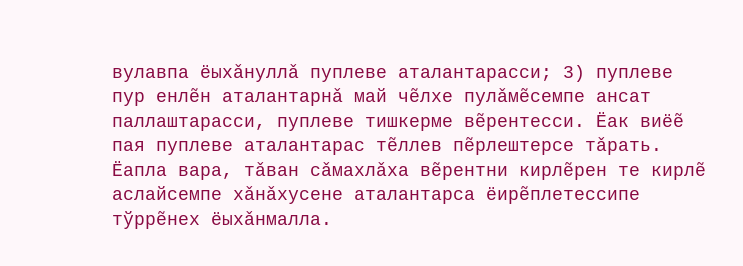вулавпа ёыхǎнуллǎ пуплеве аталантарасси; 3) пуплеве пур енлẽн аталантарнǎ май чẽлхе пулǎмẽсемпе ансат паллаштарасси, пуплеве тишкерме вẽрентесси. Ёак виёẽ пая пуплеве аталантарас тẽллев пẽрлештерсе тǎрать. Ёапла вара, тǎван сǎмахлǎха вẽрентни кирлẽрен те кирлẽ аслайсемпе хǎнǎхусене аталантарса ёирẽплетессипе тўррẽнех ёыхǎнмалла.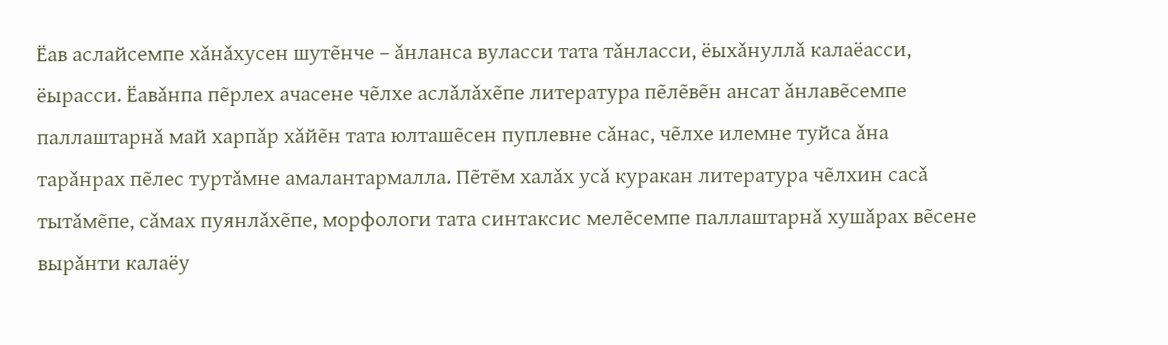Ёав аслайсемпе хǎнǎхусен шутẽнче – ǎнланса вуласси тата тǎнласси, ёыхǎнуллǎ калаёасси, ёырасси. Ёавǎнпа пẽрлех ачасене чẽлхе аслǎлǎхẽпе литература пẽлẽвẽн ансат ǎнлавẽсемпе паллаштарнǎ май харпǎр хǎйẽн тата юлташẽсен пуплевне сǎнас, чẽлхе илемне туйса ǎна тарǎнрах пẽлес туртǎмне амалантармалла. Пẽтẽм халǎх усǎ куракан литература чẽлхин сасǎ тытǎмẽпе, сǎмах пуянлǎхẽпе, морфологи тата синтаксис мелẽсемпе паллаштарнǎ хушǎрах вẽсене вырǎнти калаёу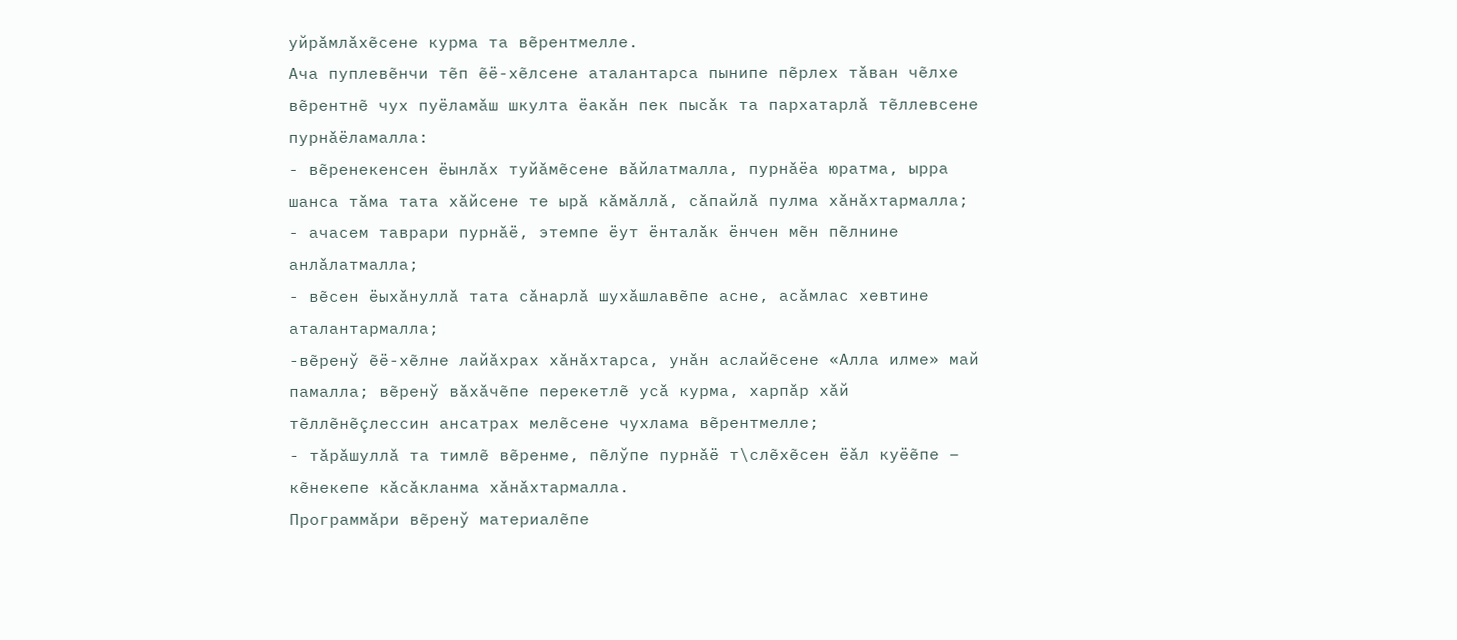уйрǎмлǎхẽсене курма та вẽрентмелле.
Ача пуплевẽнчи тẽп ẽё-хẽлсене аталантарса пынипе пẽрлех тǎван чẽлхе вẽрентнẽ чух пуёламǎш шкулта ёакǎн пек пысǎк та пархатарлǎ тẽллевсене пурнǎёламалла:
- вẽренекенсен ёынлǎх туйǎмẽсене вǎйлатмалла, пурнǎёа юратма, ырра шанса тǎма тата хǎйсене те ырǎ кǎмǎллǎ, сǎпайлǎ пулма хǎнǎхтармалла;
- ачасем таврари пурнǎё, этемпе ёут ёнталǎк ёнчен мẽн пẽлнине анлǎлатмалла;
- вẽсен ёыхǎнуллǎ тата сǎнарлǎ шухǎшлавẽпе асне, асǎмлас хевтине аталантармалла;
-вẽренў ẽё-хẽлне лайǎхрах хǎнǎхтарса, унǎн аслайẽсене «Алла илме» май памалла; вẽренў вǎхǎчẽпе перекетлẽ усǎ курма, харпǎр хǎй тẽллẽнẽçлессин ансатрах мелẽсене чухлама вẽрентмелле;
- тǎрǎшуллǎ та тимлẽ вẽренме, пẽлўпе пурнǎё т\слẽхẽсен ёǎл куёẽпе – кẽнекепе кǎсǎкланма хǎнǎхтармалла.
Программǎри вẽренў материалẽпе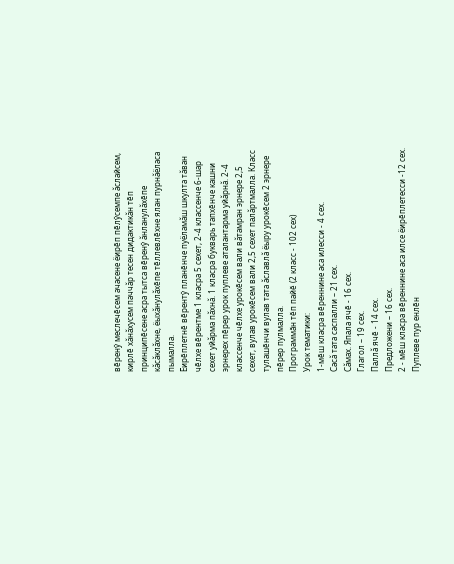вẽренў меслечẽсем ачасене ёирẽп пẽлўсемпе ǎслайсем, кирлẽ хǎнǎхусем паччǎр тесен дидактикǎн тẽп принципẽсене асра тытса вẽренў ǎнланулǎхẽпе кǎсǎклǎхне, ёыхǎнулǎхẽпе тẽллевлẽхне ялан пурнǎёласа пымалла.
Ёирẽплетнẽ вẽрентў планẽнче пуёламǎш шкулта тǎван чẽлхе вẽрентме 1 класра 5 сехет, 2-4 классенче 6-шар сехет уйǎрма пǎхнǎ. 1 класра букварь тапхẽнче кашни эрнерех пẽрер урок пуплеве аталантарма уйǎрнǎ. 2-4 классенче чẽлхе урокẽсем вали вǎтамран эрнере 2,5 сехет, вулав урокẽсем вали 2,5 сехет палǎртмалла. Класс тулашẽнчи вулав тата ǎславлǎ ёыру урокẽсем 2 эрнере пẽрер пулмалла.
Программăн тĕп пайĕ (2 класс - 102 сех)
Урок тематики:
1-мẽш класра вẽреннине аса илесси - 4 сех.
Сасǎ тата саспалли – 21 сех.
Сǎмах. Япала ячẽ - 16 сех.
Глагол – 19 сех.
Паллǎ ячẽ - 14 сех.
Предложени – 16 сех.
2 - мẽш класра вẽреннине аса илсе ёирẽплетесси -12 сех.
Пуплеве пур енлẽн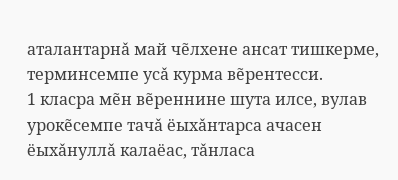аталантарнǎ май чẽлхене ансат тишкерме, терминсемпе усǎ курма вẽрентесси.
1 класра мẽн вẽреннине шута илсе, вулав урокẽсемпе тачǎ ёыхǎнтарса ачасен ёыхǎнуллǎ калаёас, тǎнласа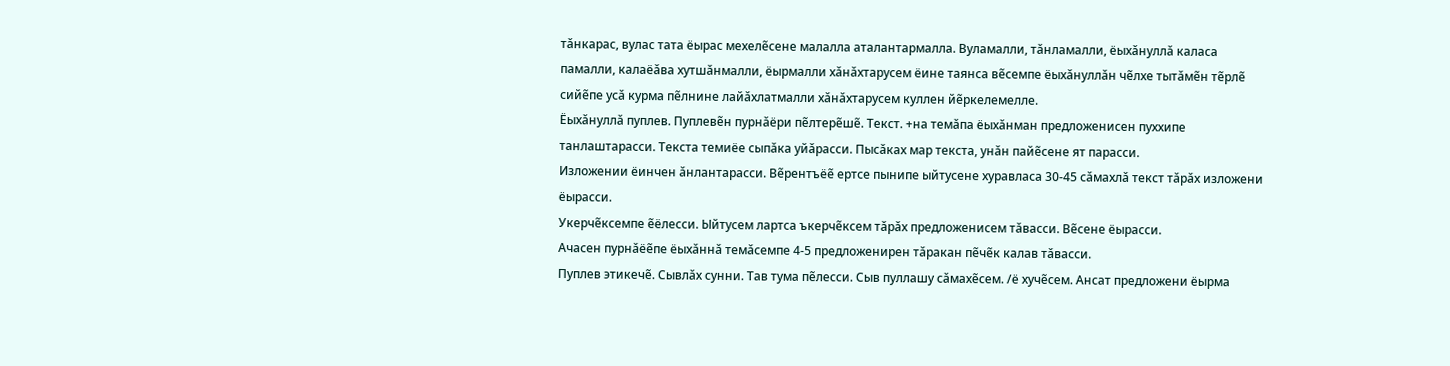тǎнкарас, вулас тата ёырас мехелẽсене малалла аталантармалла. Вуламалли, тǎнламалли, ёыхǎнуллǎ каласа памалли, калаёǎва хутшǎнмалли, ёырмалли хǎнǎхтарусем ёине таянса вẽсемпе ёыхǎнуллǎн чẽлхе тытǎмẽн тẽрлẽ сийẽпе усǎ курма пẽлнине лайǎхлатмалли хǎнǎхтарусем куллен йẽркелемелле.
Ёыхǎнуллǎ пуплев. Пуплевẽн пурнǎёри пẽлтерẽшẽ. Текст. +на темǎпа ёыхǎнман предложенисен пуххипе танлаштарасси. Текста темиёе сыпǎка уйǎрасси. Пысǎках мар текста, унǎн пайẽсене ят парасси.
Изложении ёинчен ǎнлантарасси. Вẽрентъёẽ ертсе пынипе ыйтусене хуравласа 30-45 сǎмахлǎ текст тǎрǎх изложени ёырасси.
Укерчẽксемпе ẽёлесси. Ыйтусем лартса ъкерчẽксем тǎрǎх предложенисем тǎвасси. Вẽсене ёырасси.
Ачасен пурнǎёẽпе ёыхǎннǎ темǎсемпе 4-5 предложенирен тǎракан пẽчẽк калав тǎвасси.
Пуплев этикечẽ. Сывлǎх сунни. Тав тума пẽлесси. Сыв пуллашу сǎмахẽсем. /ё хучẽсем. Ансат предложени ёырма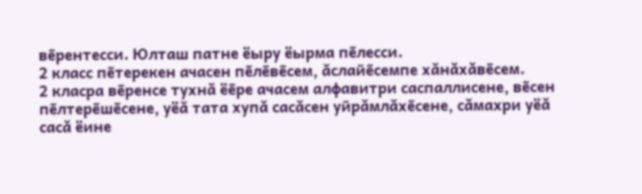вẽрентесси. Юлташ патне ёыру ёырма пẽлесси.
2 класс пẽтерекен ачасен пẽлẽвẽсем, ǎслайẽсемпе хǎнǎхǎвẽсем.
2 класра вẽренсе тухнǎ ёẽре ачасем алфавитри саспаллисене, вẽсен пẽлтерẽшẽсене, уёǎ тата хупǎ сасǎсен уйрǎмлǎхẽсене, сǎмахри уёǎ сасǎ ёине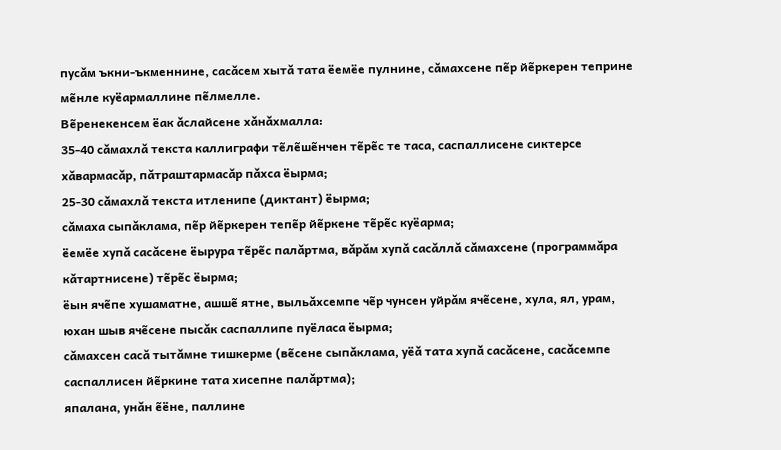пусǎм ъкни-ъкменнине, сасǎсем хытǎ тата ёемёе пулнине, сǎмахсене пẽр йẽркерен теприне мẽнле куёармаллине пẽлмелле.
Вẽренекенсем ёак ǎслайсене хǎнǎхмалла:
35-40 сǎмахлǎ текста каллиграфи тẽлẽшẽнчен тẽрẽс те таса, саспаллисене сиктерсе хǎвармасǎр, пǎтраштармасǎр пǎхса ёырма;
25-30 сǎмахлǎ текста итленипе (диктант) ёырма;
сǎмаха сыпǎклама, пẽр йẽркерен тепẽр йẽркене тẽрẽс куёарма;
ёемёе хупǎ сасǎсене ёырура тẽрẽс палǎртма, вǎрǎм хупǎ сасǎллǎ сǎмахсене (программǎра кǎтартнисене) тẽрẽс ёырма;
ёын ячẽпе хушаматне, ашшẽ ятне, выльǎхсемпе чẽр чунсен уйрǎм ячẽсене, хула, ял, урам, юхан шыв ячẽсене пысǎк саспаллипе пуёласа ёырма;
сǎмахсен сасǎ тытǎмне тишкерме (вẽсене сыпǎклама, уёǎ тата хупǎ сасǎсене, сасǎсемпе саспаллисен йẽркине тата хисепне палǎртма);
япалана, унǎн ẽёне, паллине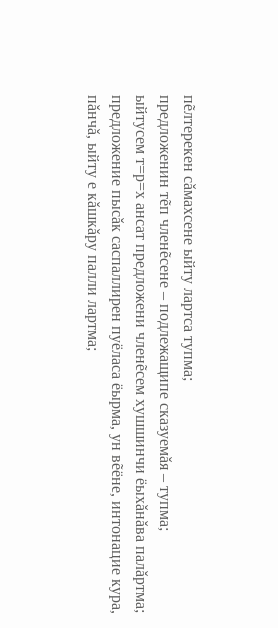пẽлтерекен сǎмахсене ыйту лартса тупма;
предложенин тẽп членẽсене – подлежащипе сказуемǎя – тупма;
ыйтусем т=р=х ансат предложени членẽсем хушшинчи ёыхǎнǎва палǎртма;
предложение пысǎк саспаллирен пуёласа ёырма, ун вẽёне, интонацие кура, пǎнчǎ, ыйту е кǎшкǎру палли лартма;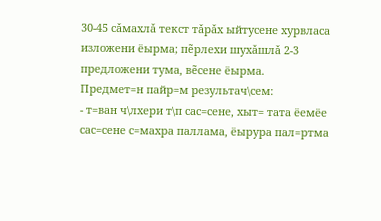30-45 сǎмахлǎ текст тǎрǎх ыйтусене хурвласа изложени ёырма; пẽрлехи шухǎшлǎ 2-3 предложени тума, вẽсене ёырма.
Предмет=н пайр=м результач\сем:
- т=ван ч\лхери т\п сас=сене, хыт= тата ёемёе сас=сене с=махра паллама, ёырура пал=ртма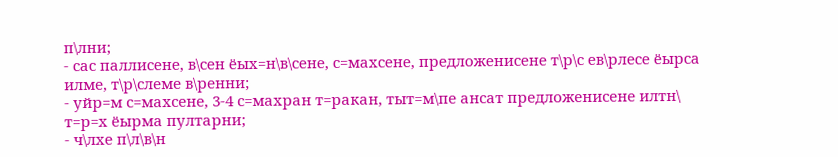п\лни;
- сас паллисене, в\сен ёых=н\в\сене, с=махсене, предложенисене т\р\с ев\рлесе ёырса илме, т\р\слеме в\ренни;
- уйр=м с=махсене, 3-4 с=махран т=ракан, тыт=м\пе ансат предложенисене илтн\ т=р=х ёырма пултарни;
- ч\лхе п\л\в\н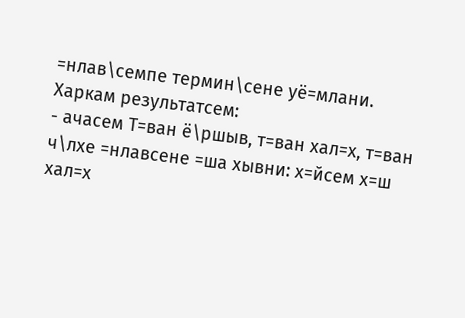=нлав\семпе термин\сене уё=млани.
Харкам результатсем:
- ачасем Т=ван ё\ршыв, т=ван хал=х, т=ван ч\лхе =нлавсене =ша хывни: х=йсем х=ш хал=х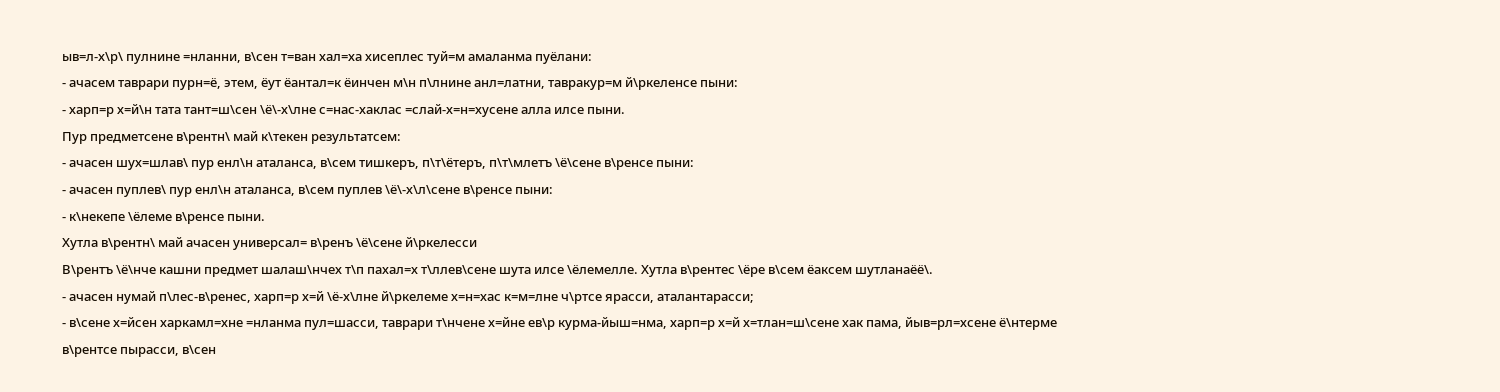ыв=л-х\р\ пулнине =нланни, в\сен т=ван хал=ха хисеплес туй=м амаланма пуёлани:
- ачасем таврари пурн=ё, этем, ёут ёантал=к ёинчен м\н п\лнине анл=латни, тавракур=м й\ркеленсе пыни:
- харп=р х=й\н тата тант=ш\сен \ё\-х\лне с=нас-хаклас =слай-х=н=хусене алла илсе пыни.
Пур предметсене в\рентн\ май к\текен результатсем:
- ачасен шух=шлав\ пур енл\н аталанса, в\сем тишкеръ, п\т\ётеръ, п\т\млетъ \ё\сене в\ренсе пыни:
- ачасен пуплев\ пур енл\н аталанса, в\сем пуплев \ё\-х\л\сене в\ренсе пыни:
- к\некепе \ёлеме в\ренсе пыни.
Хутла в\рентн\ май ачасен универсал= в\ренъ \ё\сене й\ркелесси
В\рентъ \ё\нче кашни предмет шалаш\нчех т\п пахал=х т\ллев\сене шута илсе \ёлемелле. Хутла в\рентес \ёре в\сем ёаксем шутланаёё\.
- ачасен нумай п\лес-в\ренес, харп=р х=й \ё-х\лне й\ркелеме х=н=хас к=м=лне ч\ртсе ярасси, аталантарасси;
- в\сене х=йсен харкамл=хне =нланма пул=шасси, таврари т\нчене х=йне ев\р курма-йыш=нма, харп=р х=й х=тлан=ш\сене хак пама, йыв=рл=хсене ё\нтерме в\рентсе пырасси, в\сен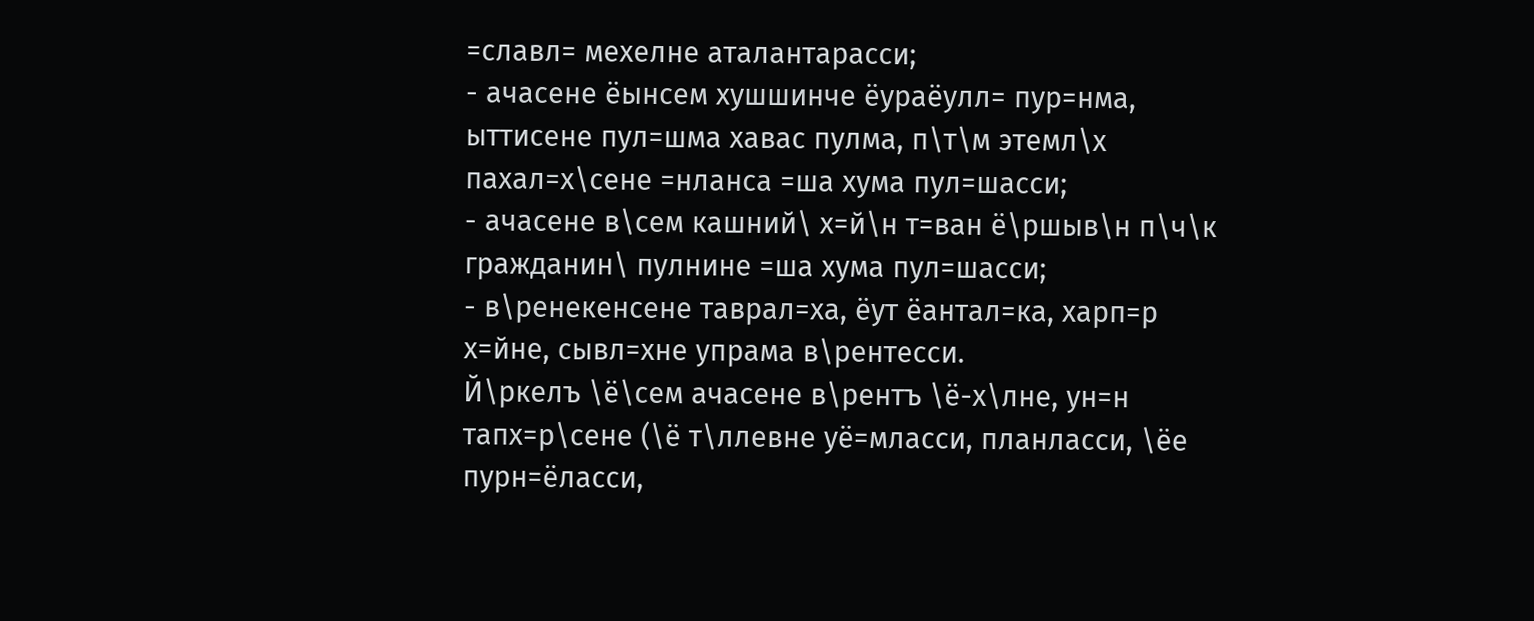=славл= мехелне аталантарасси;
- ачасене ёынсем хушшинче ёураёулл= пур=нма, ыттисене пул=шма хавас пулма, п\т\м этемл\х пахал=х\сене =нланса =ша хума пул=шасси;
- ачасене в\сем кашний\ х=й\н т=ван ё\ршыв\н п\ч\к гражданин\ пулнине =ша хума пул=шасси;
- в\ренекенсене таврал=ха, ёут ёантал=ка, харп=р х=йне, сывл=хне упрама в\рентесси.
Й\ркелъ \ё\сем ачасене в\рентъ \ё-х\лне, ун=н тапх=р\сене (\ё т\ллевне уё=мласси, планласси, \ёе пурн=ёласси,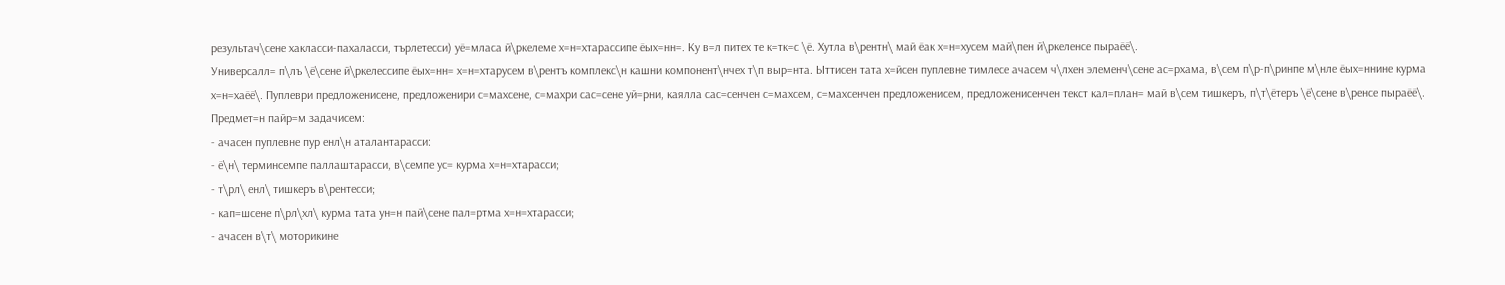результач\сене хакласси-пахаласси, търлетесси) уё=мласа й\ркелеме х=н=хтарассипе ёых=нн=. Ку в=л питех те к=тк=с \ё. Хутла в\рентн\ май ёак х=н=хусем май\пен й\ркеленсе пыраёё\.
Универсалл= п\лъ \ё\сене й\ркелессипе ёых=нн= х=н=хтарусем в\рентъ комплекс\н кашни компонент\нчех т\п выр=нта. Ыттисен тата х=йсен пуплевне тимлесе ачасем ч\лхен элеменч\сене ас=рхама, в\сем п\р-п\ринпе м\нле ёых=ннине курма х=н=хаёё\. Пуплеври предложенисене, предложенири с=махсене, с=махри сас=сене уй=рни, каялла сас=сенчен с=махсем, с=махсенчен предложенисем, предложенисенчен текст кал=план= май в\сем тишкеръ, п\т\ётеръ \ё\сене в\ренсе пыраёё\.
Предмет=н пайр=м задачисем:
- ачасен пуплевне пур енл\н аталантарасси:
- ё\н\ терминсемпе паллаштарасси, в\семпе ус= курма х=н=хтарасси;
- т\рл\ енл\ тишкеръ в\рентесси;
- кап=шсене п\рл\хл\ курма тата ун=н пай\сене пал=ртма х=н=хтарасси;
- ачасен в\т\ моторикине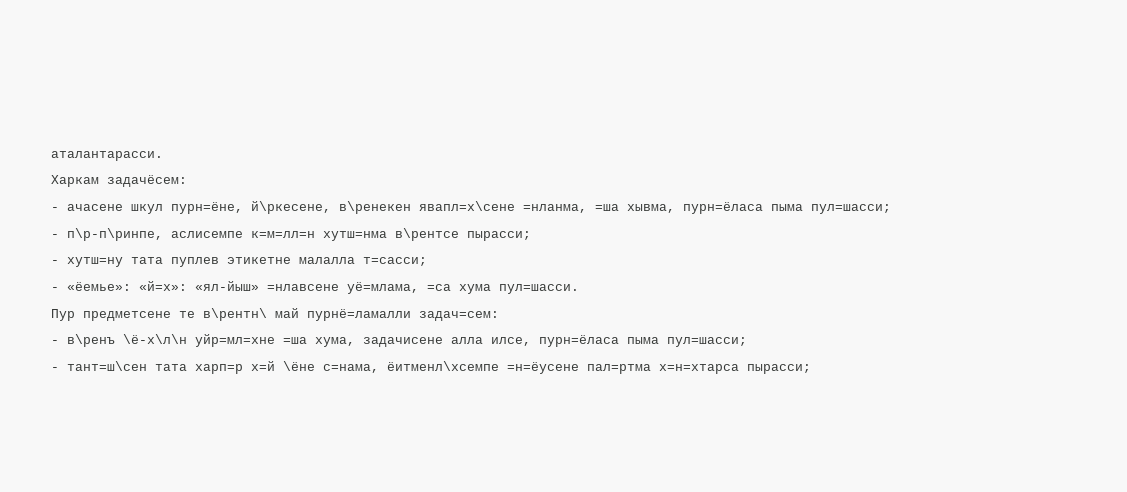аталантарасси.
Харкам задачёсем:
- ачасене шкул пурн=ёне, й\ркесене, в\ренекен явапл=х\сене =нланма, =ша хывма, пурн=ёласа пыма пул=шасси;
- п\р-п\ринпе, аслисемпе к=м=лл=н хутш=нма в\рентсе пырасси;
- хутш=ну тата пуплев этикетне малалла т=сасси;
- «ёемье»: «й=х»: «ял-йыш» =нлавсене уё=млама, =са хума пул=шасси.
Пур предметсене те в\рентн\ май пурнё=ламалли задач=сем:
- в\ренъ \ё-х\л\н уйр=мл=хне =ша хума, задачисене алла илсе, пурн=ёласа пыма пул=шасси;
- тант=ш\сен тата харп=р х=й \ёне с=нама, ёитменл\хсемпе =н=ёусене пал=ртма х=н=хтарса пырасси;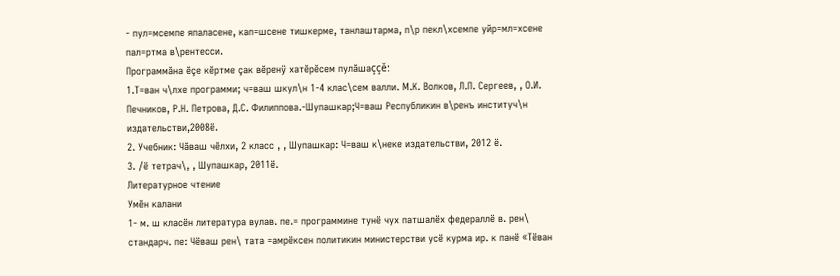- пул=мсемпе япаласене, кап=шсене тишкерме, танлаштарма, п\р пекл\хсемпе уйр=мл=хсене пал=ртма в\рентесси.
Программăна ĕçе кĕртме çак вĕренÿ хатĕрĕсем пулăшаççĕ:
1.Т=ван ч\лхе программи; ч=ваш шкул\н 1-4 клас\сем валли. М.К. Волков, Л.П. Сергеев, , О.И. Печников, Р.Н. Петрова, Д.С. Филиппова.-Шупашкар;Ч=ваш Республикин в\ренъ институч\н издательстви,2008ё.
2. Учебник: Чăваш чĕлхи, 2 класс , , Шупашкар: Ч=ваш к\неке издательстви, 2012 ё.
3. /ё тетрач\, , Шупашкар, 2011ё.
Литературное чтение
Умĕн калани
1- м. ш класён литература вулав. пе.= программине тунё чух патшалёх федераллё в. рен\ стандарч. пе: Чёваш рен\ тата =амрёксен политикин министерстви усё курма ир. к панё «Тёван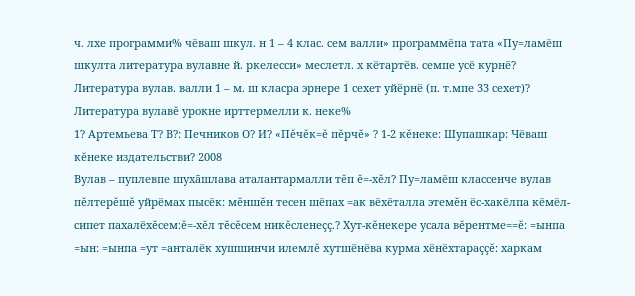ч. лхе программи% чёваш шкул. н 1 – 4 клас. сем валли» программёпа тата «Пу=ламёш шкулта литература вулавне й. ркелесси» меслетл. х кётартёв. семпе усё курнё?
Литература вулав. валли 1 – м. ш класра эрнере 1 сехет уйёрнё (п. т.мпе 33 сехет)?
Литература вулавĕ урокне ирттермелли к. неке%
1? Артемьева Т? В?: Печников О? И? «Пĕчĕк=ĕ пĕрчĕ» ? 1-2 кĕнеке: Шупашкар: Чёваш кĕнеке издательстви? 2008
Вулав – пуплевпе шухāшлава аталантармалли тĕп ĕ=-хĕл? Пу=ламёш классенче вулав пĕлтерĕшĕ уйрёмах пысёк: мĕншĕн тесен шёпах =ак вёхёталла этемĕн ёс-хакёлпа кёмёл-сипет пахалёхĕсем:ĕ=-хĕл тĕсĕсем никĕсленеçç.? Хут-кĕнекере усала вĕрентме==ĕ: =ынпа =ын: =ынпа =ут =анталёк хушшинчи илемлĕ хутшёнёва курма хёнёхтараççĕ: харкам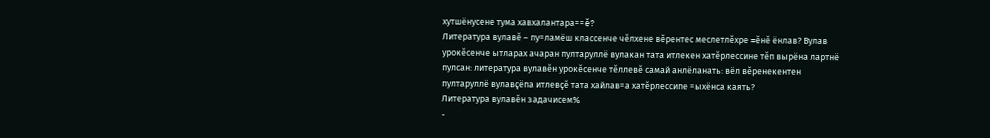хутшёнусене тума хавхалантара==ĕ?
Литература вулавĕ – пу=ламёш классенче чĕлхене вĕрентес меслетлĕхре =ĕнĕ ёнлав? Вулав урокĕсенче ытларах ачаран пултаруллё вулакан тата итлекен хатĕрлессине тĕп вырёна лартнё пулсан: литература вулавĕн урокĕсенче тĕллевĕ самай анлёланать: вёл вĕренекентен пултаруллё вулавçёпа итлевçĕ тата хайлав=а хатĕрлессипе =ыхёнса каять?
Литература вулавĕн задачисем%
-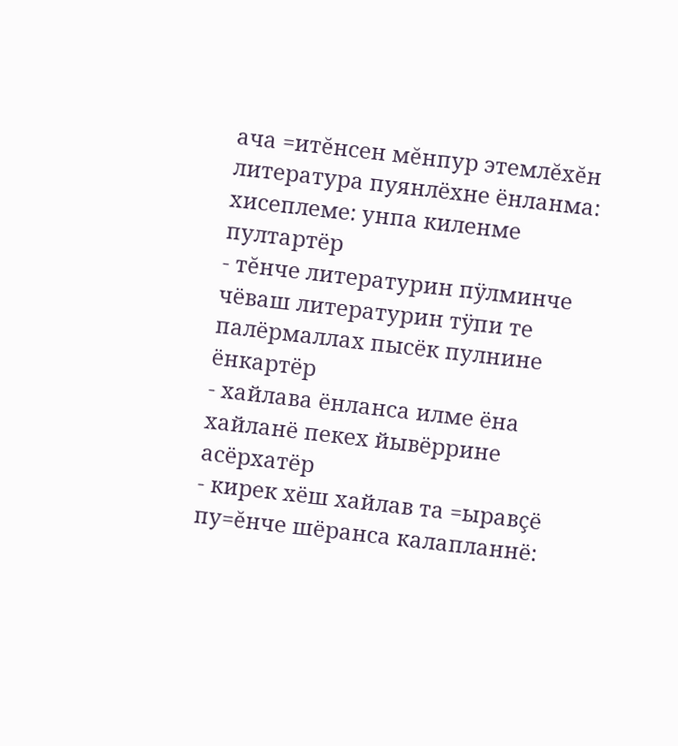ача =итĕнсен мĕнпур этемлĕхĕн литература пуянлёхне ёнланма: хисеплеме: унпа киленме пултартёр
- тĕнче литературин пÿлминче чёваш литературин тÿпи те палёрмаллах пысёк пулнине ёнкартёр
- хайлава ёнланса илме ёна хайланё пекех йывёррине асёрхатёр
- кирек хёш хайлав та =ыравçё пу=ĕнче шёранса калапланнё: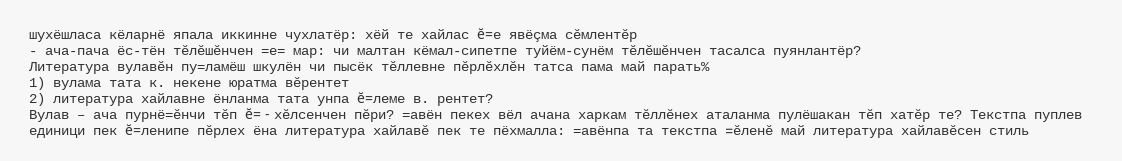шухёшласа кёларнё япала иккинне чухлатёр: хёй те хайлас ĕ=е явёçма сĕмлентĕр
- ача-пача ёс-тён тĕлĕшĕнчен =е= мар: чи малтан кёмал-cипетпе туйём-сунём тĕлĕшĕнчен тасалса пуянлантёр?
Литература вулавĕн пу=ламёш шкулён чи пысёк тĕллевне пĕрлĕхлĕн татса пама май парать%
1) вулама тата к. некене юратма вĕрентет
2) литература хайлавне ёнланма тата унпа ĕ=леме в. рентет?
Вулав – ача пурнё=ĕнчи тĕп ĕ= - хĕлсенчен пĕри? =авён пекех вёл ачана харкам тĕллĕнех аталанма пулёшакан тĕп хатĕр те? Текстпа пуплев единици пек ĕ=ленипе пĕрлех ёна литература хайлавĕ пек те пёхмалла: =авёнпа та текстпа =ĕленĕ май литература хайлавĕсен стиль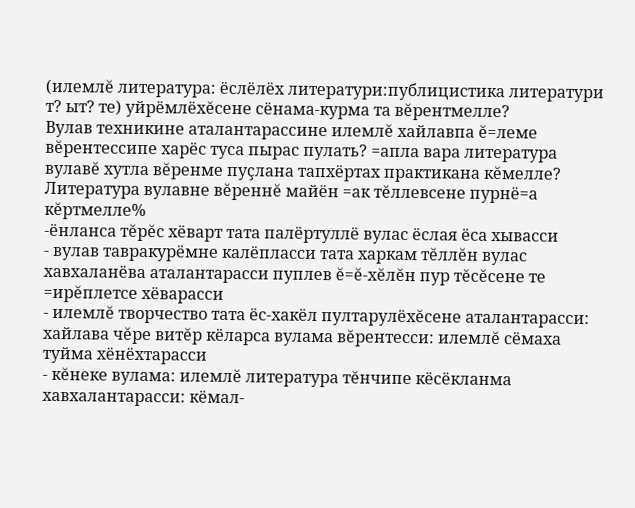(илемлĕ литература: ёслёлёх литератури:публицистика литератури т? ыт? те) уйрёмлёхĕсене сёнама-курма та вĕрентмелле?
Вулав техникине аталантарассине илемлĕ хайлавпа ĕ=леме вĕрентессипе харёс туса пырас пулать? =апла вара литература вулавĕ хутла вĕренме пуçлана тапхёртах практикана кĕмелле?
Литература вулавне вĕреннĕ майён =ак тĕллевсене пурнё=а кĕртмелле%
-ёнланса тĕрĕс хёварт тата палёртуллё вулас ёслая ёса хывасси
- вулав тавракурёмне калёпласси тата харкам тĕллĕн вулас хавхаланёва аталантарасси пуплев ĕ=ĕ-хĕлĕн пур тĕсĕсене те =ирĕплетсе хёварасси
- илемлĕ творчество тата ёс-хакёл пултарулёхĕсене аталантарасси: хайлава чĕре витĕр кёларса вулама вĕрентесси: илемлĕ сёмаха туйма хёнёхтарасси
- кĕнеке вулама: илемлĕ литература тĕнчипе кёсёкланма хавхалантарасси: кёмал-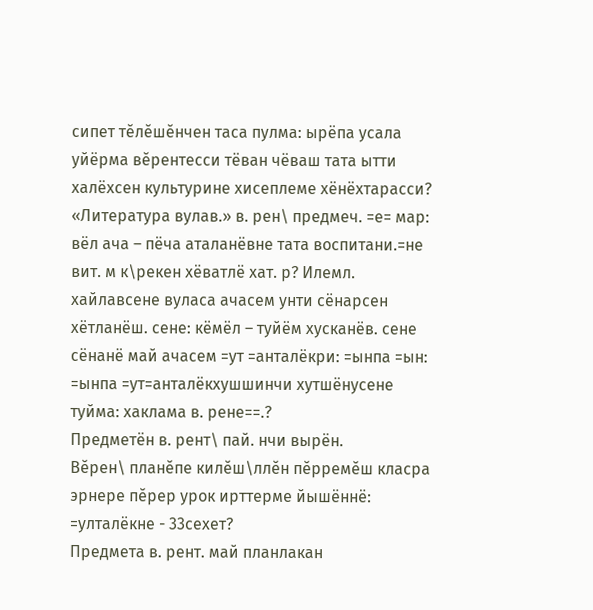сипет тĕлĕшĕнчен таса пулма: ырёпа усала уйёрма вĕрентесси тёван чёваш тата ытти халёхсен культурине хисеплеме хёнёхтарасси?
«Литература вулав.» в. рен\ предмеч. =е= мар: вёл ача – пёча аталанёвне тата воспитани.=не вит. м к\рекен хёватлё хат. р? Илемл. хайлавсене вуласа ачасем унти сёнарсен хётланёш. сене: кёмёл – туйём хусканёв. сене сёнанё май ачасем =ут =анталёкри: =ынпа =ын: =ынпа =ут=анталёкхушшинчи хутшёнусене туйма: хаклама в. рене==.?
Предметён в. рент\ пай. нчи вырён.
Вĕрен\ планĕпе килĕш\ллĕн пĕрремĕш класра эрнере пĕрер урок ирттерме йышённё: =улталёкне - 33сехет?
Предмета в. рент. май планлакан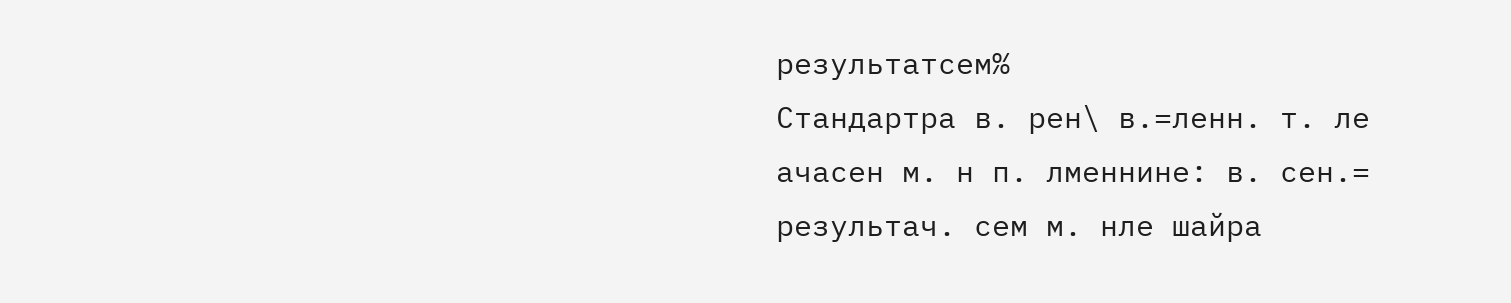результатсем%
Стандартра в. рен\ в.=ленн. т. ле ачасен м. н п. лменнине: в. сен.= результач. сем м. нле шайра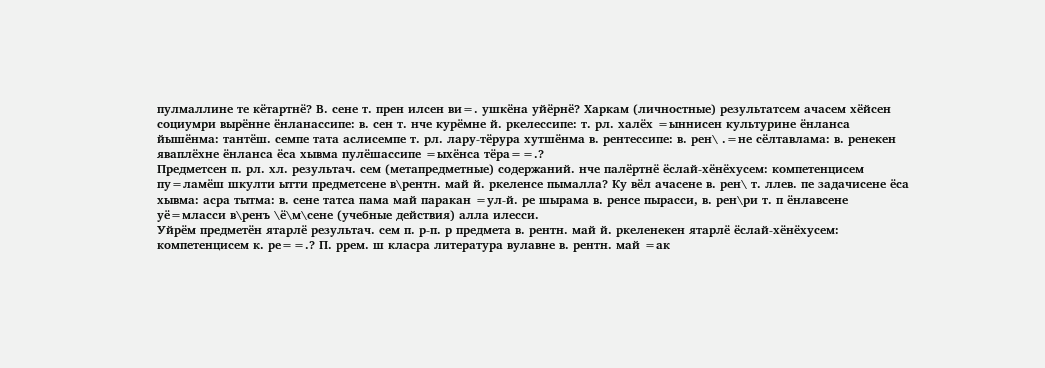пулмаллине те кётартнё? В. сене т. прен илсен ви=. ушкёна уйёрнё? Харкам (личностные) результатсем ачасем хёйсен социумри вырённе ёнланассипе: в. сен т. нче курёмне й. ркелессипе: т. рл. халёх =ыннисен культурине ёнланса йышёнма: тантёш. семпе тата аслисемпе т. рл. лару-тёрура хутшёнма в. рентессипе: в. рен\ .=не сёлтавлама: в. ренекен яваплёхне ёнланса ёса хывма пулёшассипе =ыхёнса тёра==.?
Предметсен п. рл. хл. результач. сем (метапредметные) содержаний. нче палёртнё ёслай-хёнёхусем: компетенцисем пу=ламёш шкулти ытти предметсене в\рентн. май й. ркеленсе пымалла? Ку вёл ачасене в. рен\ т. ллев. пе задачисене ёса хывма: асра тытма: в. сене татса пама май паракан =ул-й. ре шырама в. ренсе пырасси, в. рен\ри т. п ёнлавсене уё=мласси в\ренъ \ё\м\сене (учебные действия) алла илесси.
Уйрём предметён ятарлё результач. сем п. р-п. р предмета в. рентн. май й. ркеленекен ятарлё ёслай-хёнёхусем: компетенцисем к. ре==.? П. ррем. ш класра литература вулавне в. рентн. май =ак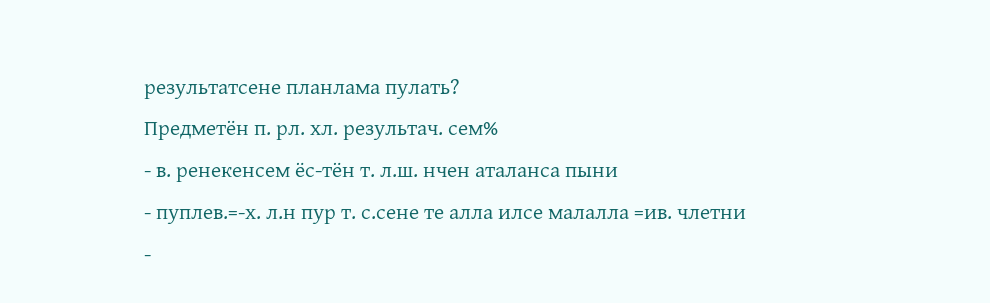результатсене планлама пулать?
Предметён п. рл. хл. результач. сем%
- в. ренекенсем ёс-тён т. л.ш. нчен аталанса пыни
- пуплев.=-х. л.н пур т. с.сене те алла илсе малалла =ив. члетни
-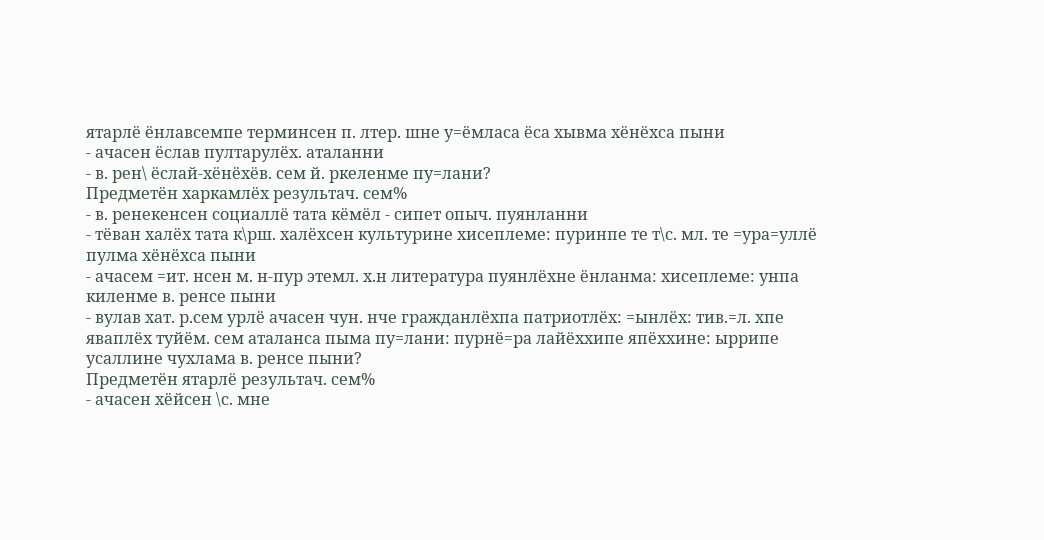ятарлё ёнлавсемпе терминсен п. лтер. шне у=ёмласа ёса хывма хёнёхса пыни
- ачасен ёслав пултарулёх. аталанни
- в. рен\ ёслай-хёнёхёв. сем й. ркеленме пу=лани?
Предметён харкамлёх результач. сем%
- в. ренекенсен социаллё тата кёмёл - сипет опыч. пуянланни
- тёван халёх тата к\рш. халёхсен культурине хисеплеме: пуринпе те т\с. мл. те =ура=уллё пулма хёнёхса пыни
- ачасем =ит. нсен м. н-пур этемл. х.н литература пуянлёхне ёнланма: хисеплеме: унпа киленме в. ренсе пыни
- вулав хат. р.сем урлё ачасен чун. нче гражданлёхпа патриотлёх: =ынлёх: тив.=л. хпе яваплёх туйём. сем аталанса пыма пу=лани: пурнё=ра лайёххипе япёххине: ыррипе усаллине чухлама в. ренсе пыни?
Предметён ятарлё результач. сем%
- ачасен хёйсен \с. мне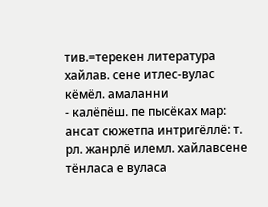тив.=терекен литература хайлав. сене итлес-вулас кёмёл. амаланни
- калёпёш. пе пысёках мар: ансат сюжетпа интригёллё: т. рл. жанрлё илемл. хайлавсене тёнласа е вуласа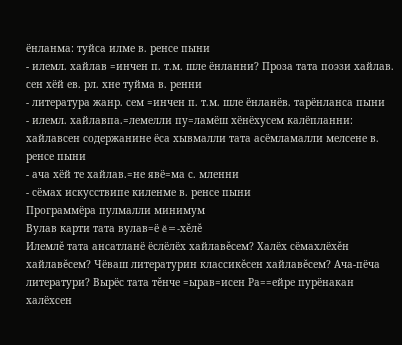ёнланма: туйса илме в. ренсе пыни
- илемл. хайлав =инчен п. т.м. шле ёнланни? Проза тата поэзи хайлав. сен хёй ев. рл. хне туйма в. ренни
- литература жанр. сем =инчен п. т.м. шле ёнланёв. тарёнланса пыни
- илемл. хайлавпа.=лемелли пу=ламёш хёнёхусем калёпланни: хайлавсен содержанине ёса хывмалли тата асёмламалли мелсене в. ренсе пыни
- ача хёй те хайлав.=не явё=ма с. мленни
- сёмах искусствипе киленме в. ренсе пыни
Программёра пулмалли минимум
Вулав карти тата вулав=ё ĕ=-хĕлĕ
Илемлĕ тата ансатланё ёслёлёх хайлавĕсем? Халёх сёмахлёхĕн хайлавĕсем? Чёваш литературин классикĕсен хайлавĕсем? Ача-пёча литератури? Вырёс тата тĕнче =ырав=исен Ра==ейре пурёнакан халёхсен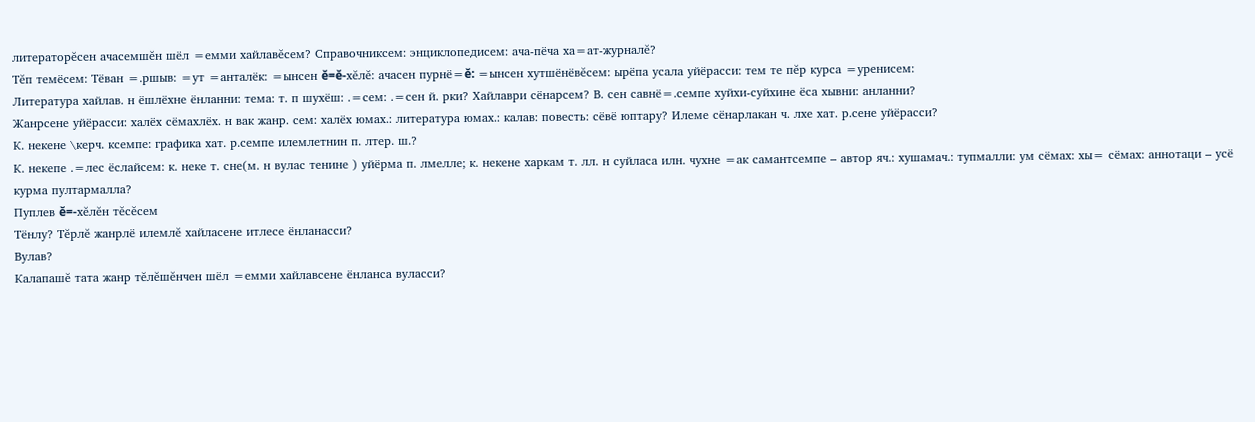литераторĕсен ачасемшĕн шёл =емми хайлавĕсем? Справочниксем: энциклопедисем: ача-пёча ха=ат-журналĕ?
Тĕп темёсем: Тёван =.ршыв: =ут =анталёк: =ынсен ĕ=ĕ-хĕлĕ: ачасен пурнё=ĕ: =ынсен хутшёнёвĕсем: ырёпа усала уйёрасси: тем те пĕр курса =уренисем:
Литература хайлав. н ёшлёхне ёнланни: тема: т. п шухёш: .=сем: .=сен й. рки? Хайлаври сёнарсем? В. сен савнё=.семпе хуйхи-суйхине ёса хывни: анланни?
Жанрсене уйёрасси: халёх сёмахлёх. н вак жанр. сем: халёх юмах.: литература юмах.: калав: повесть: сёвё юптару? Илеме сёнарлакан ч. лхе хат. р.сене уйёрасси?
К. некене \керч. ксемпе: графика хат. р.семпе илемлетнин п. лтер. ш.?
К. некепе .=лес ёслайсем: к. неке т. сне(м. н вулас тенине ) уйёрма п. лмелле; к. некене харкам т. лл. н суйласа илн. чухне =ак самантсемпе – автор яч.: хушамач.: тупмалли: ум сёмах: хы= сёмах: аннотаци – усё курма пултармалла?
Пуплев ĕ=-хĕлĕн тĕсĕсем
Тёнлу? Тĕрлĕ жанрлё илемлĕ хайласене итлесе ёнланасси?
Вулав?
Калапашĕ тата жанр тĕлĕшĕнчен шёл =емми хайлавсене ёнланса вуласси?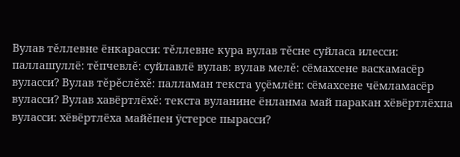Вулав тĕллевне ёнкарасси: тĕллевне кура вулав тĕсне суйласа илесси: паллашуллё: тĕпчевлĕ: суйлавлё вулав: вулав мелĕ: сёмахсене васкамасёр вуласси? Вулав тĕрĕслĕхĕ: палламан текста уçёмлён: сёмахсене чёмламасёр вуласси? Вулав хавёртлёхĕ: текста вуланине ёнланма май паракан хёвёртлёхпа вуласси: хёвёртлёха майĕпен ÿстерсе пырасси?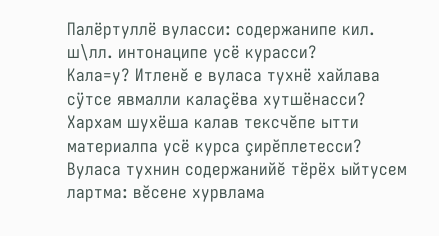Палёртуллё вуласси: содержанипе кил. ш\лл. интонаципе усё курасси?
Кала=у? Итленĕ е вуласа тухнё хайлава сÿтсе явмалли калаçёва хутшёнасси? Хархам шухёша калав тексчĕпе ытти материалпа усё курса çирĕплетесси? Вуласа тухнин содержанийĕ тёрёх ыйтусем лартма: вĕсене хурвлама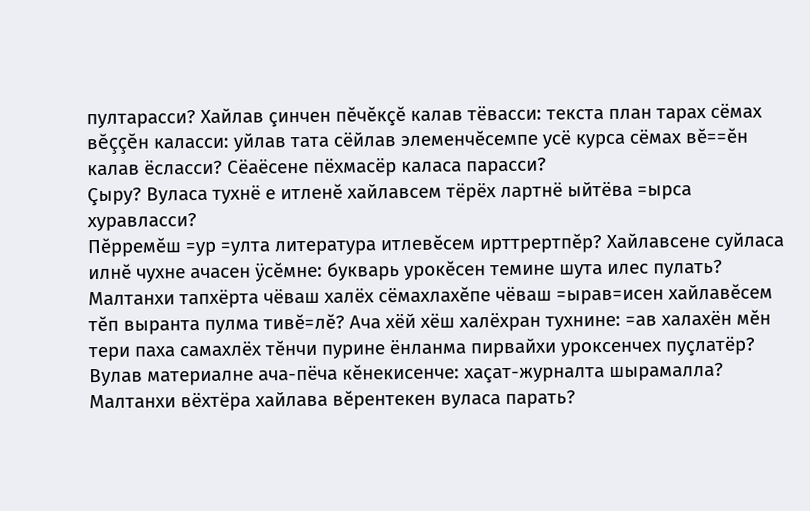пултарасси? Хайлав çинчен пĕчĕкçĕ калав тёвасси: текста план тарах сёмах вĕççĕн каласси: уйлав тата сёйлав элеменчĕсемпе усё курса сёмах вĕ==ĕн калав ёсласси? Сёаёсене пёхмасёр каласа парасси?
Çыру? Вуласа тухнё е итленĕ хайлавсем тёрёх лартнё ыйтёва =ырса хуравласси?
Пĕрремĕш =ур =улта литература итлевĕсем ирттрертпĕр? Хайлавсене суйласа илнĕ чухне ачасен ÿсĕмне: букварь урокĕсен темине шута илес пулать? Малтанхи тапхёрта чёваш халёх сёмахлахĕпе чёваш =ырав=исен хайлавĕсем тĕп выранта пулма тивĕ=лĕ? Ача хёй хёш халёхран тухнине: =ав халахён мĕн тери паха самахлёх тĕнчи пурине ёнланма пирвайхи уроксенчех пуçлатёр? Вулав материалне ача-пёча кĕнекисенче: хаçат-журналта шырамалла? Малтанхи вёхтёра хайлава вĕрентекен вуласа парать?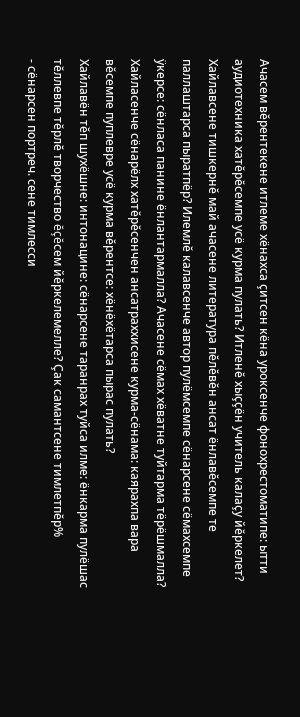Ачасем вĕрентекене итлеме хёнахса çитсен кёна уроксенче фонохрестоматипе: ытти аудиотехника хатĕрĕсемпе усё курма пулать? Итленĕ хыççён учитель калаçу йĕркелет? Хайлавсене тишкернĕ май ачасене литература пĕлĕвĕн ансат ёнлавĕсемпе те паллаштарса пыратпёр? Илемлĕ калавсенче автор пулёмсемпе сёнарсене сёмахсемпе ÿкерсе: сёнласа панине ёнлантармалла? Ачасене сёмах хёватне туйтарма тёрёшмалла? Хайласенче сёнарёлх хатĕрĕсенчен ансатраххисене курма-сёнама: каярахпа вара вĕсемпе пуплевре усё курма вĕрентсе: хёнёхётарса пырас пулать?
Хайлавён тĕп шухёшне: интонацине: сёнарсене таранрах туйса илме: ёнкарма пулёшас тĕллевпе тĕрлĕ творчество ĕçĕсем йĕркелемелле? Çак самантсене тимлетпĕр%
- сёнарсен портреч. сене тимлесси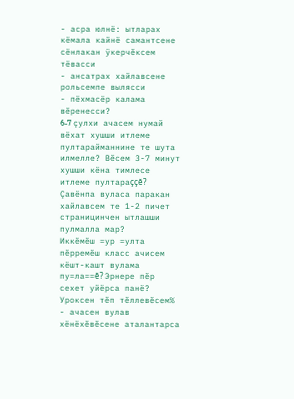- асра юлнё: ытларах кёмала кайнё самантсене сёнлакан ÿкерчĕксем тёвасси
- ансатрах хайлавсене рольсемпе вылясси
- пёхмасёр калама вĕренесси?
6-7 çулхи ачасем нумай вёхат хушши итлеме пултарайманнине те шута илмелле? Вĕсем 3-7 минут хушши кёна тимлесе итлеме пултараççĕ? Çавёнпа вуласа паракан хайлавсем те 1-2 пичет страницинчен ытлашши пулмалла мар?
Иккĕмĕш =ур =улта пĕрремĕш класс ачисем кёшт-кашт вулама пу=ла==ĕ? Эрнере пĕр сехет уйёрса панё?
Уроксен тĕп тĕллевĕсем%
- ачасен вулав хёнёхĕвĕсене аталантарса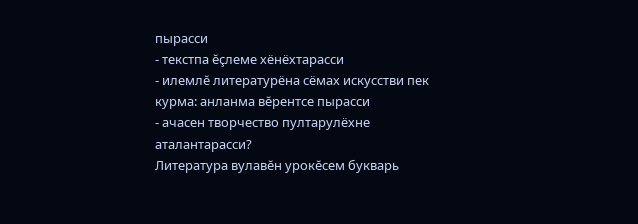пырасси
- текстпа ĕçлеме хёнёхтарасси
- илемлĕ литературёна сёмах искусстви пек курма: анланма вĕрентсе пырасси
- ачасен творчество пултарулёхне аталантарасси?
Литература вулавĕн урокĕсем букварь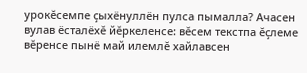урокĕсемпе çыхёнуллён пулса пымалла? Ачасен вулав ёсталёхĕ йĕркеленсе: вĕсем текстпа ĕçлеме вĕренсе пынё май илемлĕ хайлавсен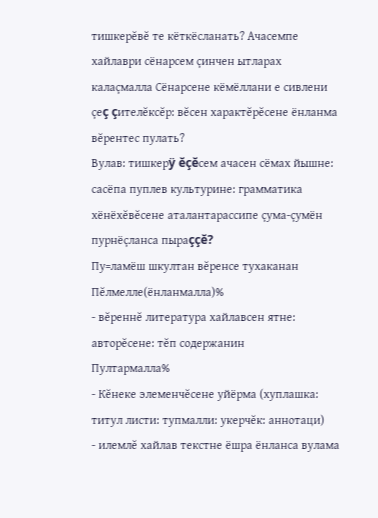тишкерĕвĕ те кёткёсланать? Ачасемпе хайлаври сёнарсем çинчен ытларах калаçмалла Сёнарсене кёмёллани е сивлени çеç çителĕксĕр: вĕсен характĕрĕсене ёнланма вĕрентес пулать?
Вулав: тишкерÿ ĕçĕсем ачасен сёмах йышне: сасёпа пуплев культурине: грамматика хёнёхĕвĕсене аталантарассипе çума-çумён пурнёçланса пыраççĕ?
Пу=ламёш шкултан вĕренсе тухаканан
Пĕлмелле(ёнланмалла)%
- вĕреннĕ литература хайлавсен ятне: авторĕсене: тĕп содержанин
Пултармалла%
- Кĕнеке элеменчĕсене уйёрма (хуплашка: титул листи: тупмалли: укерчĕк: аннотаци)
- илемлĕ хайлав текстне ёшра ёнланса вулама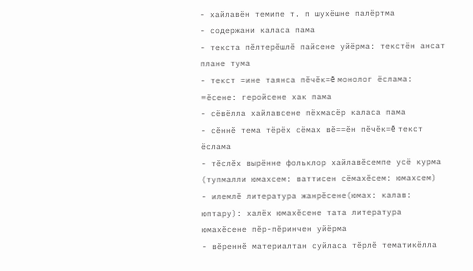- хайлавён темипе т. п шухёшне палёртма
- содержани каласа пама
- текста пĕлтерĕшлĕ пайсене уйёрма: текстён ансат плане тума
- текст =ине таянса пĕчĕк=ĕ монолог ёслама: =ĕсене: геройсене хак пама
- сёвёлла хайлавсене пёхмасёр каласа пама
- сĕннĕ тема тёрёх сёмах вĕ==ĕн пĕчĕк=ĕ текст ёслама
- тĕслĕх вырённе фольклор хайлавĕсемпе усё курма (тупмалли юмахсем: ваттисен сёмахĕсем: юмахсем)
- илемлĕ литература жанрĕсене(юмах: калав: юптару): халёх юмахĕсене тата литература юмахĕсене пĕр-пĕринчен уйёрма
- вĕреннĕ материалтан суйласа тĕрлĕ тематикёлла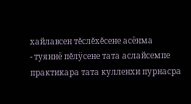хайлавсен тĕслĕхĕсене асёнма
- туяннё пĕлÿсене тата аслайсемпе практикара тата кулленхи пурнасра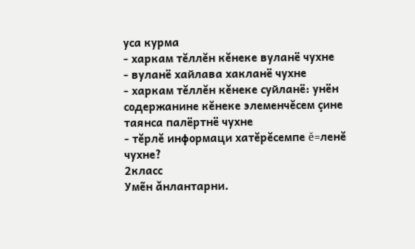уса курма
- харкам тĕллĕн кĕнеке вуланё чухне
- вуланё хайлава хакланё чухне
- харкам тĕллĕн кĕнеке суйланё: унён содержанине кĕнеке элеменчĕсем çине таянса палёртнё чухне
- тĕрлĕ информаци хатĕрĕсемпе ĕ=ленĕ чухне?
2класс
Умẽн ǎнлантарни.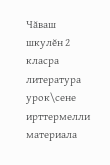Чăваш шкулĕн 2 класра литература урок\сене ирттермелли материала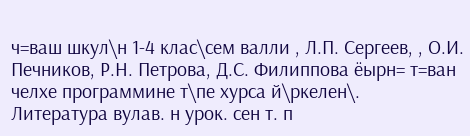ч=ваш шкул\н 1-4 клас\сем валли , Л.П. Сергеев, , О.И. Печников, Р.Н. Петрова, Д.С. Филиппова ёырн= т=ван челхе программине т\пе хурса й\ркелен\.
Литература вулав. н урок. сен т. п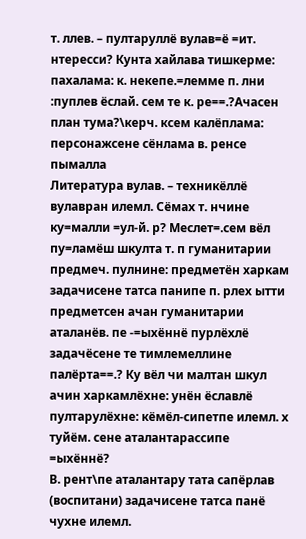т. ллев. – пултаруллё вулав=ё =ит. нтересси? Кунта хайлава тишкерме: пахалама: к. некепе.=лемме п. лни :пуплев ёслай. сем те к. ре==.?Ачасен план тума?\керч. ксем калёплама: персонажсене сёнлама в. ренсе пымалла
Литература вулав. – техникёллё вулавран илемл. Сёмах т. нчине ку=малли =ул-й. р? Меслет=.сем вёл пу=ламёш шкулта т. п гуманитарии предмеч. пулнине: предметён харкам задачисене татса панипе п. рлех ытти предметсен ачан гуманитарии аталанёв. пе -=ыхённё пурлёхлё задачёсене те тимлемеллине палёрта==.? Ку вёл чи малтан шкул ачин харкамлёхне: унён ёславлё пултарулёхне: кёмёл-сипетпе илемл. х туйём. сене аталантарассипе =ыхённё?
В. рент\пе аталантару тата сапёрлав (воспитани) задачисене татса панё чухне илемл.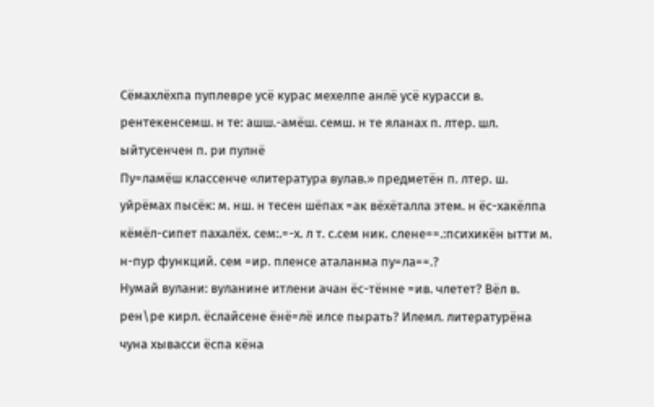Сёмахлёхпа пуплевре усё курас мехелпе анлё усё курасси в. рентекенсемш. н те: ашш.-амёш. семш. н те яланах п. лтер. шл. ыйтусенчен п. ри пулнё
Пу=ламёш классенче «литература вулав.» предметён п. лтер. ш. уйрёмах пысёк: м. нш. н тесен шёпах =ак вёхёталла этем. н ёс-хакёлпа кёмёл-сипет пахалёх. сем:.=-х. л т. с.сем ник. слене==.:психикён ытти м. н-пур функций. сем =ир. пленсе аталанма пу=ла==.?
Нумай вулани: вуланине итлени ачан ёс-тённе =ив. члетет? Вёл в. рен\ре кирл. ёслайсене ёнё=лё илсе пырать? Илемл. литературёна чуна хывасси ёспа кёна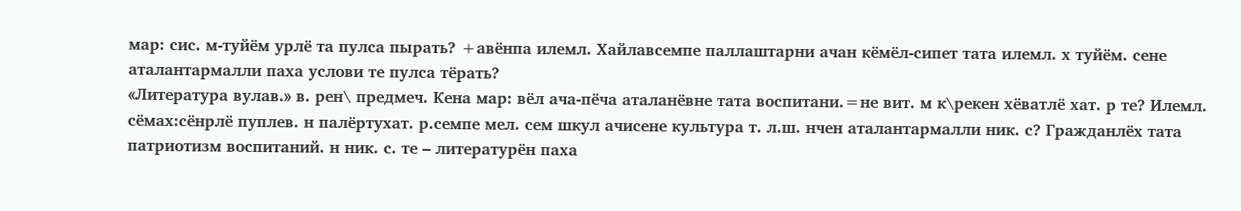мар: сис. м-туйём урлё та пулса пырать? +авёнпа илемл. Хайлавсемпе паллаштарни ачан кёмёл-сипет тата илемл. х туйём. сене аталантармалли паха услови те пулса тёрать?
«Литература вулав.» в. рен\ предмеч. Кена мар: вёл ача-пёча аталанёвне тата воспитани.=не вит. м к\рекен хёватлё хат. р те? Илемл. сёмах:сёнрлё пуплев. н палёртухат. р.семпе мел. сем шкул ачисене культура т. л.ш. нчен аталантармалли ник. с? Гражданлёх тата патриотизм воспитаний. н ник. с. те – литературён паха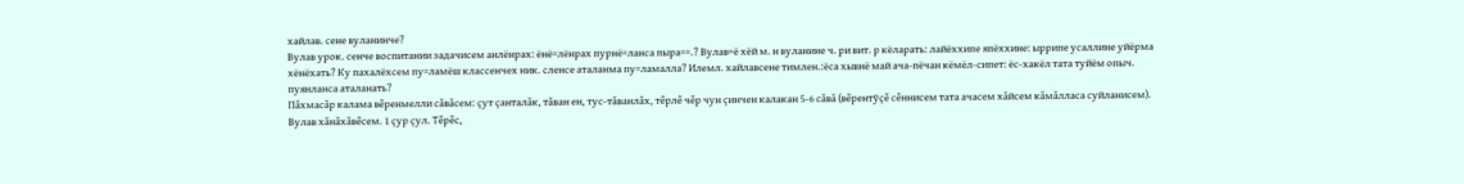хайлав. сене вуланинче?
Вулав урок. сенче воспитании задачисем анлёнрах: ёнё=лёнрах пурнё=ланса пыра==.? Вулав=ё хёй м. н вуланине ч. ри вит. р кёларать: лайёххипе япёххине: ыррипе усаллине уйёрма хёнёхать? Ку пахалёхсем пу=ламёш классенчех ник. сленсе аталанма пу=ламалла? Илемл. хайлавсене тимлен.:ёса хывнё май ача-пёчан кёмёл-сипет: ёс-хакёл тата туйём опыч. пуянланса аталанать?
Пǎхмасǎр калама вẽренмелли сǎвǎсем: çут çанталǎк, тǎван ен, тус-тǎванлǎх, тẽрлẽ чẽр чун çинчен калакан 5-6 сǎвǎ (вẽрентўçẽ сẽннисем тата ачасем хǎйсем кǎмǎлласа суйланисем).
Вулав хǎнǎхǎвẽсем. 1 çур çул. Тẽрẽс,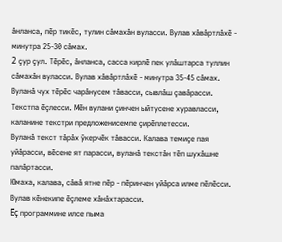ǎнланса, пẽр тикẽс, тулин сǎмахǎн вуласси. Вулав хǎвǎртлǎхẽ - минутра 25-30 сǎмах.
2 çур çул. Тẽрẽс, ǎнланса, сасса кирлẽ пек улǎштарса туллин сǎмахǎн вуласси. Вулав хǎвǎртлǎхẽ - минутра 35-45 сǎмах. Вуланǎ чух тẽрẽс чарǎнусем тǎвасси, сывлǎш çавǎрасси.
Текстпа ẽçлесси. Мẽн вулани çинчен ыйтусене хуравласси, каланине текстри предложенисемпе çирẽплетесси.
Вуланǎ текст тǎрǎх ўкерчẽк тǎвасси. Калава темиçе пая уйǎрасси, вẽсене ят парасси, вуланǎ текстǎн тẽп шухǎшне палǎртасси.
Юмаха, калава, сǎвǎ ятне пẽр - пẽринчен уйǎрса илме пẽлẽсси.
Вулав кẽнекипе ẽçлеме хǎнǎхтарасси.
Ĕç программине илсе пыма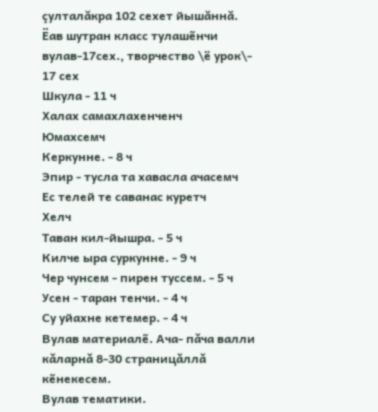çулталăкра 102 сехет йышăннă. Ёав шутран класс тулашẽнчи вулав-17сех., творчество \ё урок\- 17 сех
Шкула - 11 ч
Халах самахлахенченч
Юмахсемч
Керкунне. - 8 ч
Эпир - тусла та хавасла ачасемч
Ес телей те саванас куретч
Хелч
Таван кил-йышра. - 5 ч
Килче ыра суркунне. - 9 ч
Чер чунсем - пирен туссем. - 5 ч
Усен - таран тенчи. - 4 ч
Су уйахне кетемер. - 4 ч
Вулав материалẽ. Ача- пǎча валли кǎларнǎ 8-30 страницǎллǎ кẽнекесем.
Вулав тематики.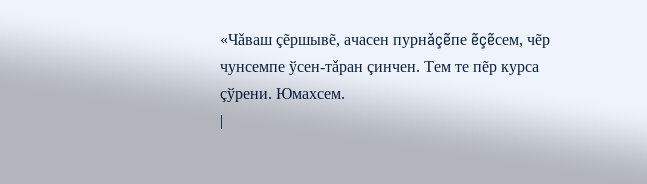«Чǎваш çẽршывẽ, ачасен пурнǎçẽпе ẽçẽсем, чẽр чунсемпе ўсен-тǎран çинчен. Тем те пẽр курса çўрени. Юмахсем.
|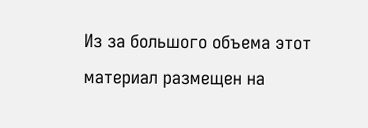Из за большого объема этот материал размещен на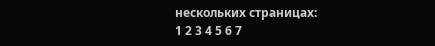нескольких страницах:
1 2 3 4 5 6 7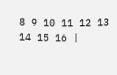8 9 10 11 12 13 14 15 16 |